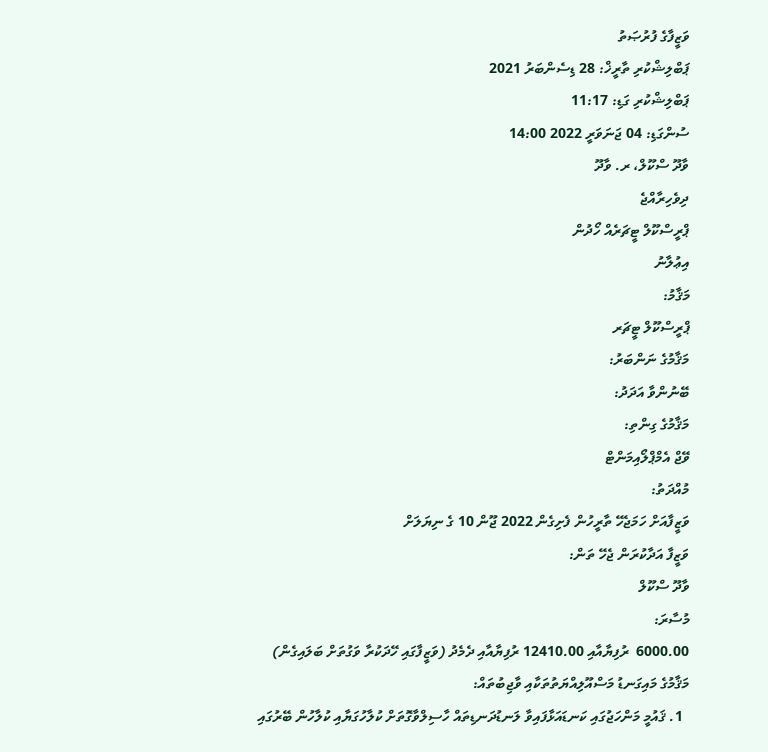ވަޒީފާގެ ފުރުޞަތު
ޕަބްލިޝްކުރި ތާރީޚް: 28 ޑިސެންބަރު 2021
ޕަބްލިޝްކުރި ގަޑި: 11:17
ސުންގަޑި: 04 ޖަނަވަރީ 2022 14:00
ވާދޫ ސްކޫލް، ރ. ވާދޫ
ދިވެހިރާއްޖެ
ޕްރީސްކޫލް ޓީޗަރެއް ހޯދުން
އިޢުލާނު
މަޤާމު:
ޕްރީސްކޫލް ޓީޗަރ
މަޤާމުގެ ނަންބަރު:
ބޭނުންވާ އަދަދު:
މަޤާމުގެ ގިންތި:
ވޭޖް އެމްޕްލޯއިމަންޓް
މުއްދަތު:
ވަޒީފާއަށް ހަމަޖެހޭ ތާރީހުން ފެށިގެން 2022 ޖޫން 10 ގެ ނިޔަލަށް
ވަޒީފާ އަދާކުރަން ޖެހޭ ތަން:
ވާދޫ ސްކޫލް
މުސާރަ:
6000.00  ރުފިޔާއާއި 12410.00 ރުފިޔާއާއި ދެމެދު (ވަޒީފާގައި ހޭދަކުރާ ވަގުތަށް ބަލައިގެން)
މަޤާމުގެ މައިގަނޑު މަސްއޫލިއްޔަތުތަކާއި ވާޖިބުތައް:
  1. ޤައުމީ މަންހަޖުގައި ކަނޑައަޅާފައިވާ ލަނޑުދަނޑިތައް ހާސިލްވާގޮތަށް ކުލާހުގަޔާއި ކުލާހުން ބޭރުގައި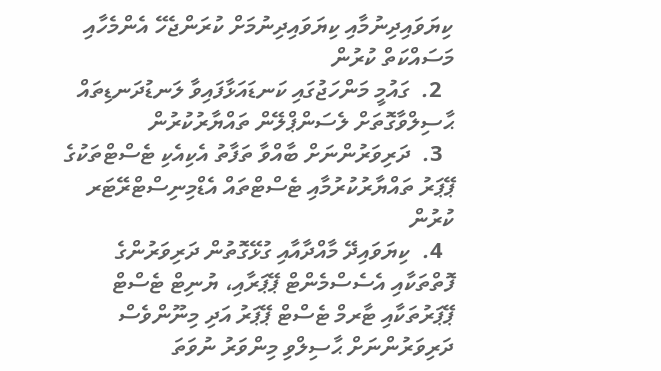ކިޔަވައިދިނުމާއި ކިޔަވައިދިނުމަށް ކުރަންޖެހޭ އެންމެހާއި މަސައްކަތް ކުރުން
  2.  ގައުމީ މަންހަޖުގައި ކަނޑައަޅާފައިވާ ލަނޑުދަނޑިތައް ޙާސިލްވާގޮތަށް ލެސަންޕްލޭން ތައްޔާރުކުރުން
  3.  ދަރިވަރުންނަށް ބާއްވާ ތަފާތު އެކިއެކި ޓެސްޓްތަކުގެ ޕޭޕަރު ތައްޔާރުކުރުމާއި ޓެސްޓްތައް އެޑްމިނިސްޓްރޭޓަރ ކުރުން
  4.  ކިޔަވައިދޭ މާއްދާއާއި ގުޅޭގޮތުން ދަރިވަރުންގެ ފޮތްތަކާއި އެސެސްމެންޓް ޕޭޕަރާއި، ޔުނިޓް ޓެސްޓް ޕޭޕަރުތަކާއި ޓާރމް ޓެސްޓް ޕޭޕަރު އަދި މިނޫންވެސް ދަރިވަރުންނަށް ޙާސިލްވި މިންވަރު ނުވަތަ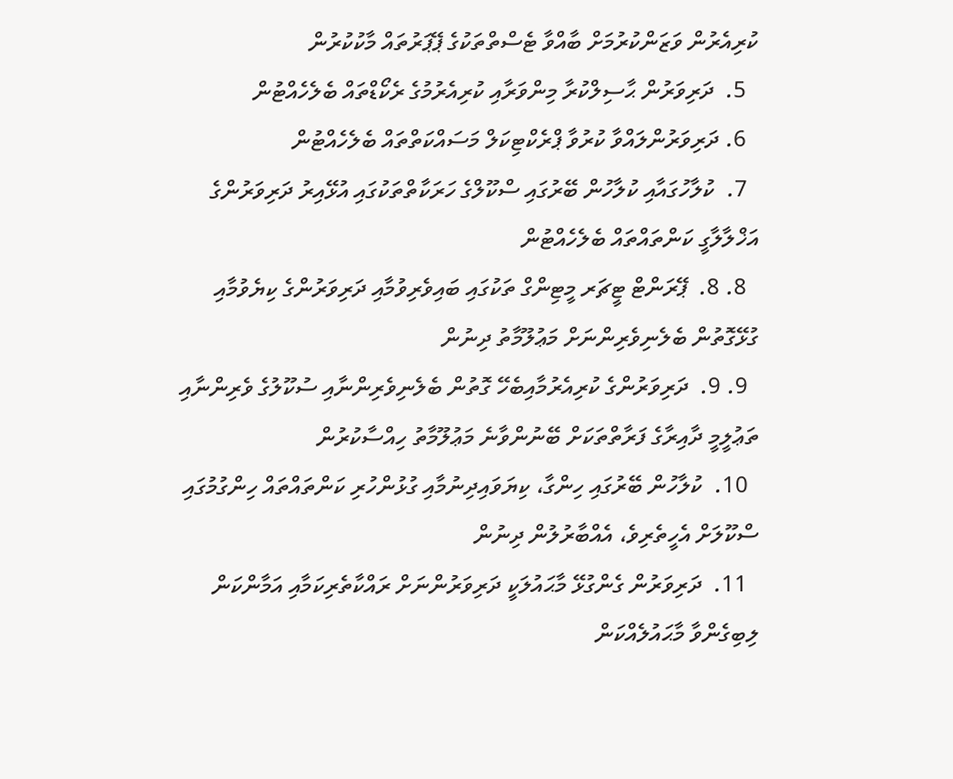ކުރިއެރުން ވަޒަންކުރުމަށް ބާއްވާ ޓެސްތްތަކުގެ ޕޭޕަރުތައް މާކުކުރުން
  5.  ދަރިވަރުން ޙާސިލްކުރާ މިންވަރާއި ކުރިއެރުމުގެ ރެކޯޑްތައް ބެލެހެއްޓުން
  6. ދަރިވަރުންލައްވާ ކުރުވާ ޕްރެކްޓިކަލް މަސައްކަތްތައް ބެލެހެއްޓުން
  7.  ކުލާހުގައާއި ކުލާހުން ބޭރުގައި ސްކޫލްގެ ހަރަކާތްތަކުގައި އުޅޭއިރު ދަރިވަރުންގެ އަޚްލާލާގީ ކަންތައްތައް ބެލެހެއްޓުން
  8. 8.  ޕޭރަންޓް ޓީޗަރ މީޓިންގް ތަކުގައި ބައިވެރިވުމާއި ދަރިވަރުންގެ ކިޔެވުމާއި ގުޅޭގޮތުން ބެލެނިވެރިންނަށް މަޢުލޫމާތު ދިނުން
  9. 9.  ދަރިވަރުންގެ ކުރިއެރުމާއިބެހޭ ގޮތުން ބެލެނިވެރިންނާއި ސުކޫލުގެ ވެރިންނާއި ތަޢުލީމީ ދާއިރާގެ ފަރާތްތަކަށް ބޭނުންވާނެ މަޢުލޫމާތު ހިއްސާކުރުން
  10.  ކުލާހުން ބޭރުގައި ހިންގާ، ކިޔަވައިދިނުމާއި ގުޅުންހުރި ކަންތައްތައް ހިންގުމުގައި ސްކޫލަށް އެހީތެރިވެ، އެއްބާރުލުން ދިނުން
  11.  ދަރިވަރުން ގެންގުޅޭ މާޙައުލަކީ ދަރިވަރުންނަށް ރައްކާތެރިކަމާއި އަމާންކަން ލިބިގެންވާ މާޙައުލެއްކަން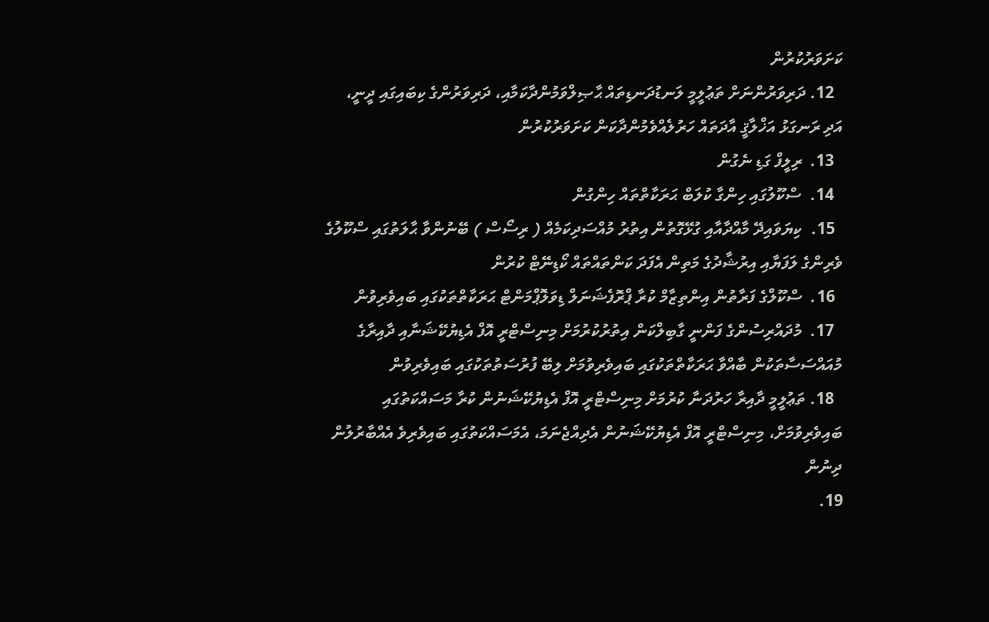ކަށަވަރުކުރުން
  12. ދަރިވަރުންނަށް ތަޢުލީމީ ލަނޑުދަނޑިތައް ޙާޞިލްވަމުންދާކަމާއި، ދަރިވަރުންގެ ކިބައިގައި ދީނީ، އަދި ރަނގަޅު އަޚްލާޤީ އާދަތައް ހަރުލެއްވެމުންދާކަން ކަށަވަރުކުރުން
  13.  ރިލީފް ގަޑި ނެގުން
  14.  ސްކޫލުގައި ހިންގާ ކުލަބް ޙަރަކާތްތައް ހިންގުން
  15.  ކިޔަވައިދޭ މާއްދާއާއި ގުޅޭގޮތުން އިތުރު މުއްސަދިކަމެއް ( ރިސޯސް ) ބޭނުންވާ ޙާލަތުގައި ސްކޫލުގެ ވެރިންގެ ލަފަޔާއި އިރުޝާދުގެ މަތިން އެފަދަ ކަންތައްތައް ކޯޑިނޭޓް ކުރުން
  16.  ސްކޫލްގެ ފަރާތުން އިންތިޒާމް ކުރާ ޕްރޮފެޝަނަލް ޑިވަލޮޕްމަންޓް ޙަރަކާތްތަކުގައި ބައިވެރިވުން
  17.  މުދައްރިސުންގެ ފަންނީ ގާބިލްކަން އިތުރުކުރުމަށް މިނިސްޓްރީ އޮފް އެޑިޔުކޭޝަނާއި ދާއިރާގެ މުއައްސަސާތަކުން ބާއްވާ ޙަރަކާތްތަކުގައި ބައިވެރިވުމަށް ލިބޭ ފުރުސަތުތަކުގައި ބައިވެރިވުން
  18. ތަޢުލީމީ ދާއިރާ ހަރުދަނާ ކުރުމަށް މިނިސްޓްރީ އޮފް އެޑިޔުކޭޝަނުން ކުރާ މަސައްކަތުގައި ބައިވެރިވުމަށް، މިނިސްޓްރީ އޮފް އެޑިޔުކޭޝަނުން އެދިއްޖެނަމަ، އެމަސައްކަތުގައި ބައިވެރިވެ އެއްބާރުލުން ދިނުން
19.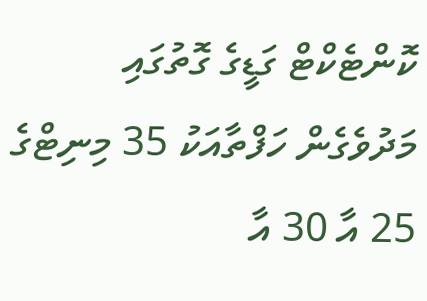ކޮންޓެކްޓް ގަޑީގެ ގޮތުގައި މަދުވެގެން ހަފްތާއަކު 35 މިނިޓްގެ 25 އާ 30 އާ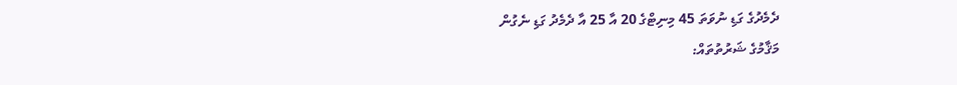ދެމެދުގެ ގަޑި ނުވަތަ 45 މިނިޓްގެ 20 އާ 25 އާ ދެމެދު ގަޑި ނެގުން
މަޤާމުގެ ޝަރުތުތައް: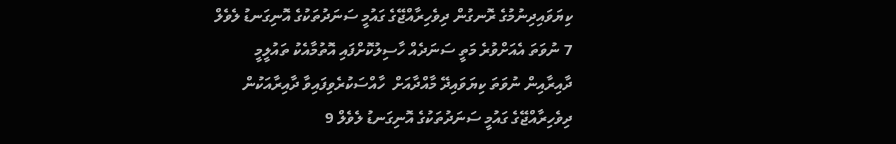ކިޔަވައިދިނުމުގެ ރޮނގުން ދިވެހިރާއްޖޭގެ ގައުމީ ސަނަދުތަކުގެ އޮނިގަނޑު ލެވެލް 7 ނުވަތަ އެއަށްވުރެ މަތީ ސަނަދެއް ހާސިލުކޮށްފައި އޮތުމާއެކު ތައުލީމީ ދާއިރާއިން ނުވަތަ ކިޔަވައިދޭ މާއްދާއަށް  ހާއްސަކުރެވިފައިވާ ދާއިރާއަކުން ދިވެހިރާއްޖޭގެ ގައުމީ ސަނަދުތަކުގެ އޮނިގަނޑު ލެވެލް 9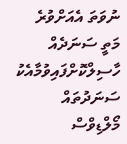ނުވަތަ އެއަށްވުރެ މަތީ ސަނަދެއް ހާސިލްކޮށްފައިވުމާއެކު ސަނަދުތައް މޯލްޑިވްސް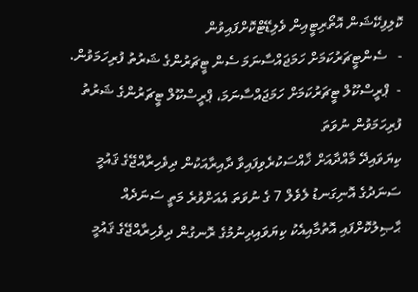ކޮލިފިކޭޝަން އޮތޯރިޓީއިން ވެލިޑޭޓްކޮށްފައިވުން
-   ސެންޓީޗަރުކަމަށް ހަމަޖައްސާނަމަ ސެން ޓީޗަރުންގެ ޝަރުތު ފުރިހަމަވުން.
-  ޕްރީސްކޫލް ޓީޗަރުކަމަށް ހަމަޖައްސާނަމަ، ޕްރީސްކޫލް ޓީޗަރުންގެ ޝަރުތު ފުރިހަމަވުން ނުވަތަ
ކިޔަވައިދޭ މާއްދާއަށް ޚާއްސަކުރެވިފައިވާ ދާއިރާއަކުން ދިވެހިރާއްޖޭގެ ޤައުމީ ސަނަދުގެ އޮނިގަނޑު ލެވެލް 7 ގެ ނުވަތަ އެއަށްވުރެ މަތީ ސަނަދެއް ޙާޞިލުކޮށްފައި އޮތުމާއިއެކު ކިޔަވައިދިނުމުގެ ރޮނގުން ދިވެހިރާއްޖޭގެ ޤައުމީ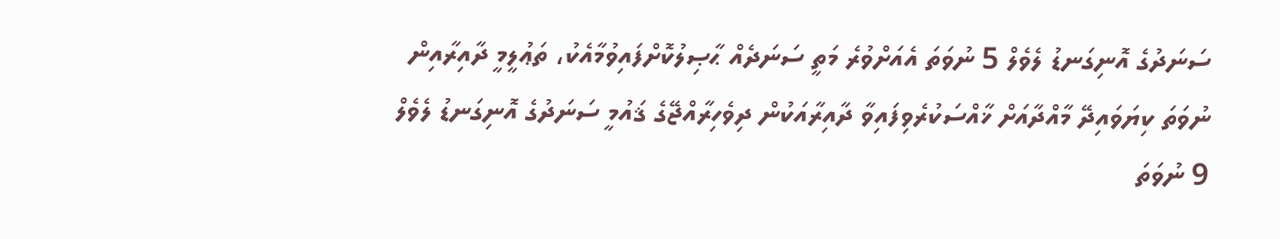ސަނަދުގެ އޮނިގަނޑު ލެވެލް 5 ނުވަތަ އެއަށްވުރެ މަތީ ސަނަދެއް ޙާޞިލުކޮށްފައިވުމާއެކު، ތަޢުލީމީ ދާއިރާއިން ނުވަތަ ކިޔަވައިދޭ މާއްދާއަށް ޚާއްސަކުރެވިފައިވާ ދާއިރާއަކުން ދިވެހިރާއްޖޭގެ ޤައުމީ ސަނަދުގެ އޮނިގަނޑު ލެވެލް 9 ނުވަތަ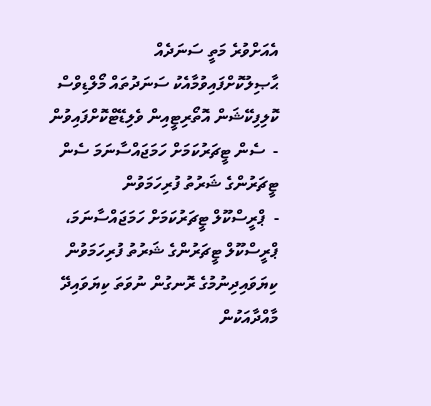އެއަށްވުރެ މަތީ ސަނަދެއް ޙާޞިލުކޮށްފައިވުމާއެކު ސަނަދުތައް މޯލްޑިވްސް ކޮލިފިކޭޝަން އޮތޯރިޓީއިން ވެލިޑޭޓްކޮށްފައިވުން
-  ސެން ޓީޗަރުކަމަށް ހަމަޖައްސާނަމަ ސެން ޓީޗަރުންގެ ޝަރުތު ފުރިހަމަވުން
-  ޕްރީސްކޫލް ޓީޗަރުކަމަށް ހަމަޖައްސާނަމަ، ޕްރީސްކޫލް ޓީޗަރުންގެ ޝަރުތު ފުރިހަމަވުން
ކިޔަވައިދިނުމުގެ ރޮނގުން ނުވަތަ ކިޔަވައިދޭ މާއްދާއަކުން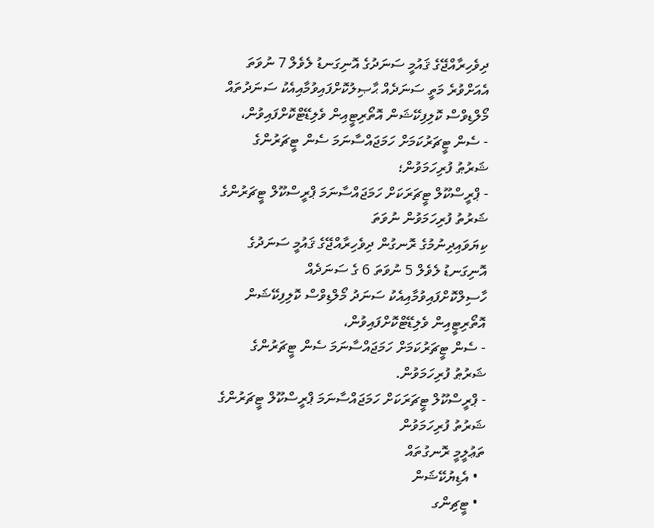ދިވެހިރާއްޖޭގެ ޤައުމީ ސަނަދުގެ އޮނިގަނޑު ލެވެލް 7 ނުވަތަ އެއަށްވުރެ މަތީ ސަނަދެއް ޙާޞިލުކޮށްފައިވުމާއިއެކު ސަނަދުތައް މޯލްޑިވްސް ކޮލިފިކޭޝަން އޮތޯރިޓީއިން ވެލިޑޭޓްކޮށްފައިވުން،
- ސެން ޓީޗަރުކަމަށް ހަމަޖައްސާނަމަ ސެން ޓީޗަރުންގެ ޝަރުޠު ފުރިހަމަވުން؛
- ޕްރީސްކޫލް ޓީޗަރަކަށް ހަމަޖައްސާނަމަ ޕްރީސްކޫލް ޓީޗަރުންގެ ޝަރުތު ފުރިހަމަވުން ނުވަތަ
ކިޔަވައިދިނުމުގެ ރޮނގުން ދިވެހިރާއްޖޭގެ ޤައުމީ ސަނަދުގެ އޮނިގަނޑު ލެވެލް 5 ނުވަތަ 6 ގެ ސަނަދެއް ހާސިލްކޮށްފައިވުމާއިއެކު ސަނަދު މޯލްޑިވްސް ކޮލިފިކޭޝަން އޮތޯރިޓީއިން ވެލިޑޭޓްކޮށްފައިވުން،
- ސެން ޓީޗަރުކަމަށް ހަމަޖައްސާނަމަ ސެން ޓީޗަރުންގެ ޝަރުޠު ފުރިހަމަވުން.
- ޕްރީސްކޫލް ޓީޗަރަކަށް ހަމަޖައްސާނަމަ ޕްރީސްކޫލް ޓީޗަރުންގެ ޝަރުތު ފުރިހަމަވުން
ތަޢުލީމީ ރޮނގުތައް
  • އެޑިޔުކޭޝަން
  • ޓީޗިންގ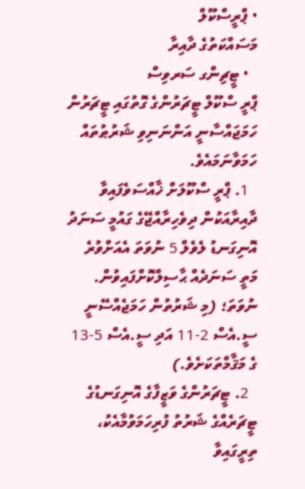• ޕްރީސްކޫލް
މަސައްކަތުގެ ދާއިރާ
  • ޓީޗިންގ ސަރވިސް
ޕްރީ ސްކޫލް ޓީޗަރުންގެ ގޮތުގައި ޓީޗަރުން ހަމަޖައްސާނީ އަންނަނިވި ޝަރުޠުތައް ހަމަވާނަމައެވެ.
  1. ޕްރީ ސްކޫލަށް ޚާއްސަވެފައިވާ ދާއިރާއަކުން ދިވެހިރާއްޖޭގެ ގައުމީ ސަނަދު އޮނިގަނޑު ލެވެލް 5 ނުވަތަ އެއަށްވުރެ މަތީ ސަނަދެއް ޙާސިލްކޮށްފައިވުން. ނުވަތަ؛ (މި ޝަރުތުން ހަމަޖެއްސޭނީ ސީ.އެސް 2-11 އަދި ސީ.އެސް 5-13 ގެ މަޤާމްތަކަށެވެ.)
  2. ޓީޗަރުންގެ ވަޒީފާގެ އޮނިގަނޑުގެ ޓީޗަރެއްގެ ޝަރުތު ފުރިހަމަވުމާއެކު، ތިރީގައިވާ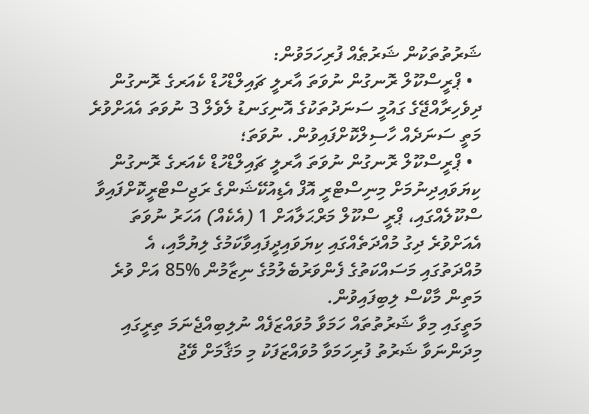ޝަރުތުތަކުން ޝަރުޠެއް ފުރިހަމަވުން:
  • ޕްރީސްކޫލް ރޮނގުން ނުވަތަ އާރލީ ޗައިލްޑްހުޑް ކެއަރގެ ރޮނގުން ދިވެހިރާއްޖޭގެ ގައުމީ ސަނަދުތަކުގެ އޮނިގަނޑު ލެވެލް 3 ނުވަތަ އެއަށްވުރެ މަތީ ސަނަދެއް ހާސިލްކޮށްފައިވުން. ނުވަތަ؛
  • ޕްރީސްކޫލް ރޮނގުން ނުވަތަ އާރލީ ޗައިލްޑްހުޑް ކެއަރގެ ރޮނގުން ކިޔަވައިދިނުމަށް މިނިސްޓްރީ އޮފް އެޑިއުކޭޝަންގެ ރަޖިސްޓްރީކޮށްފައިވާ ސްކޫލެއްގައި، ޕްރީ ސްކޫލް މަރްޙަލާއަށް 1 (އެކެއް) އަހަރު ނުވަތަ އެއަށްވުރެ ދިގު މުއްދަތެއްގައި ކިޔަވައިދީފައިވާކަމުގެ ލިޔުމާއި، އެ މުއްދަތުގައި މަސައްކަތުގެ ފެންވަރުބެލުމުގެ ނިޒާމުން %85 އަށް ވުރެ މަތިން މާކްސް ލިބިފައިވުން.
މަތީގައި މިވާ ޝަރުތުތައް ހަމަވާ މުވައްޒަފެއް ނުލިބިއްޖެނަމަ ތިރީގައި މިދަންނަވާ ޝަރުތު ފުރިހަމަވާ މުވައްޒަފަކު މި މަޤާމަށް ވޭޖު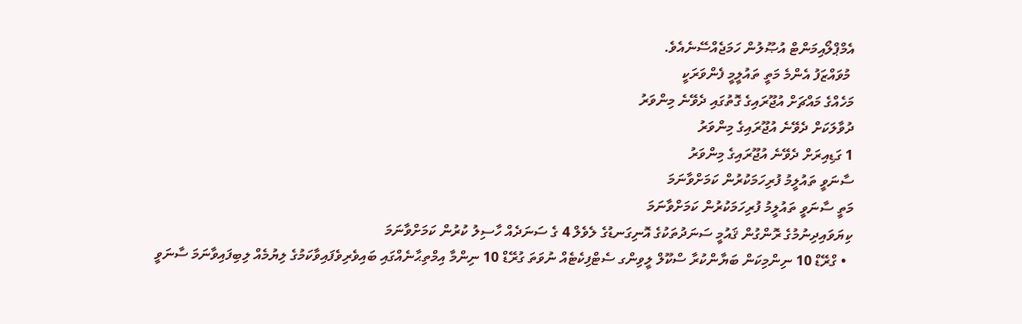އެމްޕްލޯއިމަންޓް އުޞޫލުން ހަމަޖެއްސޭނެއެވެ.
 މުވައްޒަފު އެންމެ މަތީ ތައުލީމީ ފެންވަރަކީ
މަހެއްގެ މައްޗަށް އުޖޫރައިގެ ގޮތުގައި ދެވޭނެ މިންވަރު
ދުވާލަކަށް ދެވޭނެ އުޖޫރައިގެ މިންވަރު
1 ގަޑިއިރަށް ދެވޭނެ އުޖޫރައިގެ މިންވަރު
ސާނަވީ ތައުލީމު ފުރިހަމަކުރުން ކަމަށްވާނަމަ
މަތީ ސާނަވީ ތައުލީމު ފުރިހަމަކުރުން ކަމަށްވާނަމަ
ކިޔަވައިދިނުމުގެ ރޮންގުން ޤައުމީ ސަނަދުތަކުގެ އޮނިގަނޑުގެ ލެވެލް 4 ގެ ސަނަދެއް ހާސިލު ކުރުން ކަމަށްވާނަމަ
  • ގްރޭޑް 10 ނިންމިކަން ބަޔާންކުރާ ސްކޫލް ލީވިންގ ސެޓްފިކެޓެއް ނުވަތަ ގުރޭޑް 10 ނިންމާ އިމްތިޙާނެއްގައި ބައިވެރިވެފައިވާކަމުގެ ލިޔުމެއް ލިބިފައިވާނަމަ ސާނަވީ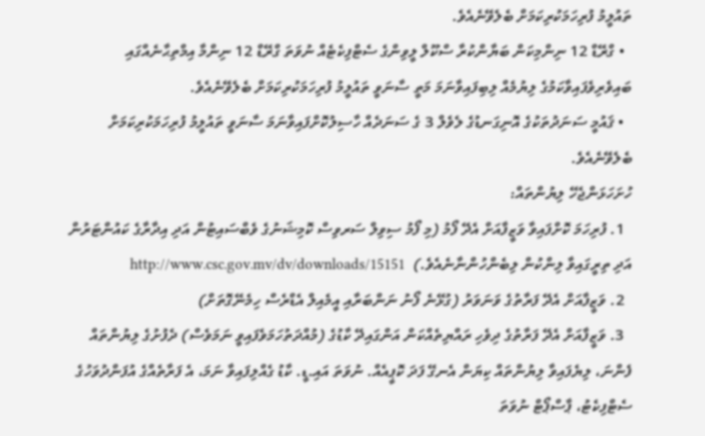ތައުލީމު ފުރިހަމަކުރިކަމަށް ބެލެވޭނެއެވެ.
  • ގްރޭޑް 12 ނިންމިކަން ބަޔާންކުރާ ސްކޫލް ލީވިންގެ ސެޓްފިކެޓެއް ނުވަތަ ގްރޭޑް 12 ނިންމާ އިމްތިޙާނެއްގައި ބައިވެރިވެފައިވާކަމުގެ ލިޔުމެއް ލިބިފައިވާނަމަ މަތީ ސާނަވީ ތައުލީމު ފުރިހަމަކުރިކަމަށް ބެލެވޭނެއެވެ.
  • ޤައުމީ ސަނަދުތަކުގެ އޮނިގަނޑުގެ ލެވެލް 3 ގެ ސަނަދެއް ހާސިލުކޮށްފައިވާނަމަ ސާނަވީ ތައުލީމު ފުރިހަމަކުރިކަމަށް ބެލެވޭނެއެވެ.
ހުށަހަޅަންޖެހޭ ލިޔުންތައް:
  1. ފުރިހަމަ ކޮށްފައިވާ ވަޒީފާއަށް އެދޭ ފޯމު (މި ފޯމު ސިވިލް ސަރވިސް ކޮމިޝަނުގެ ވެބްސައިޓުން އަދި އިދާރާގެ ކައުންޓަރުން އަދި ތިރީގައިވާ ލިންކުން ލިބެންހުންނާނެއެވެ.)  http://www.csc.gov.mv/dv/downloads/15151
  2. ވަޒީފާއަށް އެދޭ ފަރާތުގެ ވަނަވަރު (ގުޅޭނެ ފޯނު ނަންބަރާއި އީމެއިލް އެޑްރެސް ހިމެނޭގޮތަށް)
  3. ވަޒީފާއަށް އެދޭ ފަރާތުގެ ދިވެހި ރައްޔިތެއްކަން އަންގައިދޭ ކާޑުގެ (މުއްދަތުހަމަވެފައިވީ ނަމަވެސް) ދެފުށުގެ ލިޔުންތައް ފެންނަ، ލިޔެފައިވާ ލިޔުންތައް ކިޔަން އެނގޭ ފަދަ ކޮޕީއެއް. ނުވަތަ އައި.ޑީ. ކާޑު ގެއްލިފައިވާ ނަމަ، އެ ފަރާތެއްގެ އުފަންދުވަހުގެ ސެޓްފިކެޓު، ޕާސްޕޯޓް ނުވަތަ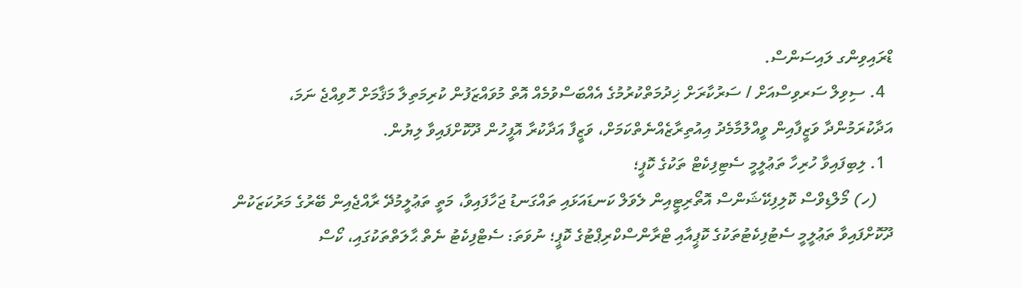ޑްރައިވިންގ ލައިސަންސް.
  4. ސިވިލް ސަރވިސްއަށް / ސަރުކާރަށް ޚިދުމަތްކުރުމުގެ އެއްބަސްވުމެއް އޮތް މުވައްޒަފުން ކުރިމަތިލާ މަޤާމަށް ހޮވިއްޖެ ނަމަ، އަދާކުރަމުންދާ ވަޒީފާއިން ވީއްލުމާމެދު އިއުތިރާޒެއްނެތްކަމަށް، ވަޒީފާ އަދާކުރާ އޮފީހުން ދޫކޮށްފައިވާ ލިޔުން.
  1. ލިބިފައިވާ ހުރިހާ ތަޢުލީމީ ސެޓިފިކެޓް ތަކުގެ ކޮޕީ؛
    (ހ) މޯލްޑިވްސް ކޮލިފިކޭޝަންސް އޮތޯރިޓީއިން ލެވަލް ކަނޑައަޅައި ތައްގަނޑު ޖަހާފައިވާ، މަތީ ތަޢުލީމުދޭ ރާއްޖެއިން ބޭރުގެ މަރުކަޒަކުން ދޫކޮށްފައިވާ ތަޢުލީމީ ސެޓުފިކެޓުތަކުގެ ކޮޕީއާއި ޓްރާންސްކްރިޕްޓުގެ ކޮޕީ؛ ނުވަތަ: ސެޓްފިކެޓު ނެތް ޙާލަތްތަކުގައި، ކޯސް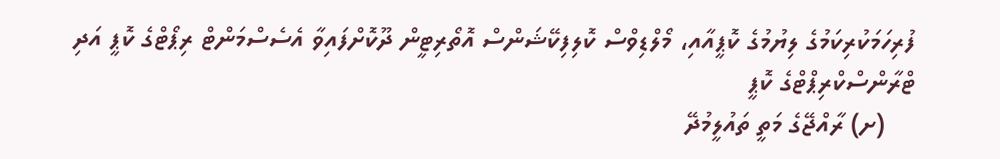ފުރިހަމަކުރިކަމުގެ ލިޔުމުގެ ކޮޕީއާއި، މޯލްޑިވްސް ކޮލިފިކޭޝަންސް އޮތޯރިޓީން ދޫކޮށްފައިވާ އެސެސްމަންޓް ރިޕޯޓްގެ ކޮޕީ އަދި ޓްރާންސްކްރިޕްޓްގެ ކޮޕީ
    (ށ) ރާއްޖޭގެ މަތީ ތައުލީމުދޭ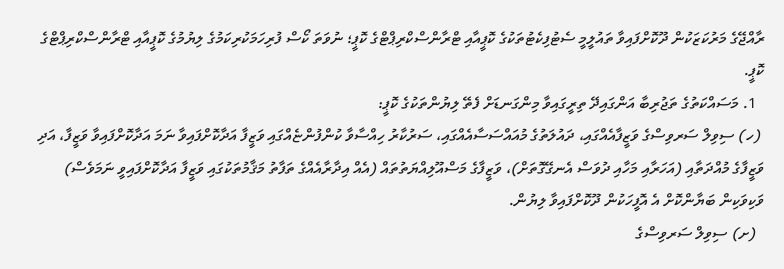ރާއްޖޭގެ މަރުކަޒަކުން ދޫކޮށްފައިވާ ތައުލީމީ ސެޓުފިކެޓުތަކުގެ ކޮޕީއާއި ޓްރާންސްކްރިޕްޓްގެ ކޮޕީ؛ ނުވަތަ ކޯސް ފުރިހަމަކުރިކަމުގެ ލިޔުމުގެ ކޮޕީއާއި ޓްރާންސްކްރިޕްޓްގެ ކޮޕީ.
  1. މަސައްކަތުގެ ތަޖުރިބާ އަންގައިދޭ ތިރީގައިވާ މިންގަނޑަށް ފެތޭ ލިޔުންތަކުގެ ކޮޕީ:
 (ހ) ސިވިލް ސަރވިސްގެ ވަޒީފާއެއްގައި، ދައުލަތުގެ މުއައްސަސާއެއްގައި، ސަރުކާރު ހިއްސާވާ ކުންފުންޏެއްގައި ވަޒީފާ އަދާކޮށްފައިވާ ނަމަ އަދާކޮށްފައިވާ ވަޒީފާ، އަދި ވަޒީފާގެ މުއްދަތާއި (އަހަރާއި މަހާއި ދުވަސް އެނގޭގޮތަށް)، ވަޒީފާގެ މަސްއޫލިއްޔަތުތައް (އެއް އިދާރާއެއްގެ ތަފާތު މަޤާމުތަކުގައި ވަޒީފާ އަދާކޮށްފައިވީ ނަމަވެސް) ވަކިވަކިން ބަޔާންކޮށް އެ އޮފީހަކުން ދޫކޮށްފައިވާ ލިޔުން.
  (ށ) ސިވިލް ސަރވިސްގެ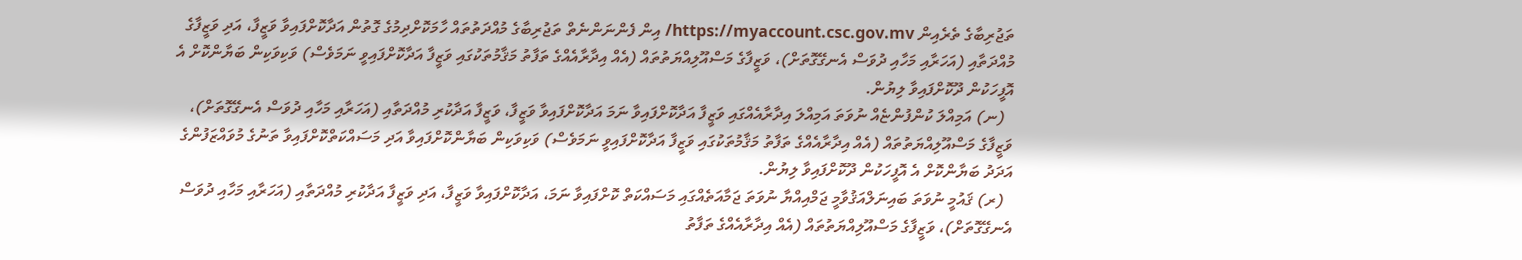ތަޖުރިބާގެ ތެރެއިން https://myaccount.csc.gov.mv/ އިން ފެންނަންނެތް ތަޖުރިބާގެ މުއްދަތުތައް ހާމަކޮށްދިމުގެ ގޮތުން އަދާކޮށްފައިވާ ވަޒީފާ، އަދި ވަޒީފާގެ މުއްދަތާއި (އަހަރާއި މަހާއި ދުވަސް އެނގޭގޮތަށް)، ވަޒީފާގެ މަސްއޫލިއްޔަތުތައް (އެއް އިދާރާއެއްގެ ތަފާތު މަޤާމުތަކުގައި ވަޒީފާ އަދާކޮށްފައިވީ ނަމަވެސް) ވަކިވަކިން ބަޔާންކޮށް އެ އޮފީހަކުން ދޫކޮށްފައިވާ ލިޔުން.
  (ނ) އަމިއްލަ ކުންފުންޏެއް ނުވަތަ އަމިއްލަ އިދާރާއެއްގައި ވަޒީފާ އަދާކޮށްފައިވާ ނަމަ އަދާކޮށްފައިވާ ވަޒީފާ، ވަޒީފާ އަދާކުރި މުއްދަތާއި (އަހަރާއި މަހާއި ދުވަސް އެނގޭގޮތަށް)، ވަޒީފާގެ މަސްއޫލިއްޔަތުތައް (އެއް އިދާރާއެއްގެ ތަފާތު މަޤާމުތަކުގައި ވަޒީފާ އަދާކޮށްފައިވީ ނަމަވެސް) ވަކިވަކިން ބަޔާންކޮށްފައިވާ އަދި މަސައްކަތްކޮށްފައިވާ ތަނުގެ މުވައްޒަފުންގެ އަދަދު ބަޔާންކޮށް އެ އޮފީހަކުން ދޫކޮށްފައިވާ ލިޔުން.
  (ރ) ޤައުމީ ނުވަތަ ބައިނަލްއަޤުވާމީ ޖަމްއިއްޔާ ނުވަތަ ޖަމާއަތެއްގައި މަސައްކަތް ކޮށްފައިވާ ނަމަ، އަދާކޮށްފައިވާ ވަޒީފާ، އަދި ވަޒީފާ އަދާކުރި މުއްދަތާއި (އަހަރާއި މަހާއި ދުވަސް އެނގޭގޮތަށް)، ވަޒީފާގެ މަސްއޫލިއްޔަތުތައް (އެއް އިދާރާއެއްގެ ތަފާތު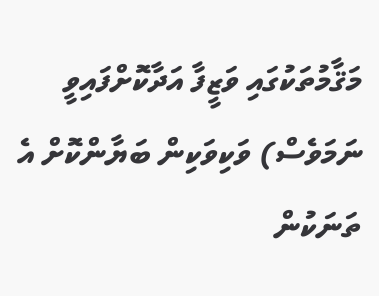މަޤާމުތަކުގައި ވަޒީފާ އަދާކޮށްފައިވީ ނަމަވެސް) ވަކިވަކިން ބަޔާންކޮށް އެ ތަނަކުން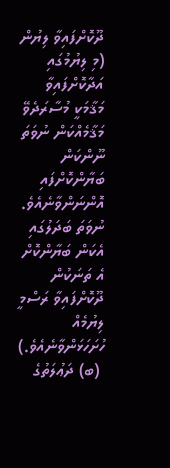ދޫކޮށްފައިވާ ލިޔުން (މި ލިޔުމުގައި އަދާކޮށްފައިވާ މަޤާމަކީ މުސާރަދެވޭ މަޤާމެއްކަން ނުވަތަ ނޫންކަން ބަޔާންކޮށްފައި އޮންނަންވާނެއެވެ. ނުވަތަ ބަދަލުގައި އެކަން ބަޔާންކޮށް އެ ތަނަކުން ދޫކޮށްފައިވާ ރަސްމީ ލިޔުމެއް ހުށަހަޅަންވާނެއެވެ.)
 (ބ) ދަޢުލަތުގެ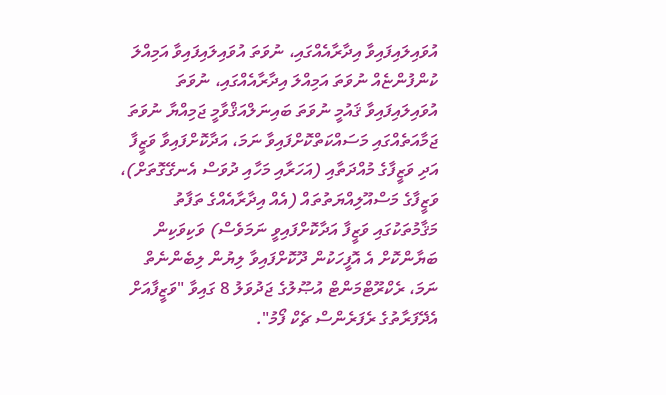އުވައިލައިފައިވާ އިދާރާއެއްގައި، ނުވަތަ އުވައިލައިފައިވާ އަމިއްލަ ކުންފުންޏެއް ނުވަތަ އަމިއްލަ އިދާރާއެއްގައި، ނުވަތަ އުވައިލައިފައިވާ ޤައުމީ ނުވަތަ ބައިނަލްއަޤްވާމީ ޖަމިއްޔާ ނުވަތަ ޖަމާއަތެއްގައި މަސައްކަތްކޮށްފައިވާ ނަމަ، އަދާކޮށްފައިވާ ވަޒީފާ އަދި ވަޒީފާގެ މުއްދަތާއި (އަހަރާއި މަހާއި ދުވަސް އެނގޭގޮތަށް)، ވަޒީފާގެ މަސްއޫލިއްޔަތުތައް (އެއް އިދާރާއެއްގެ ތަފާތު މަޤާމުތަކުގައި ވަޒީފާ އަދާކޮށްފައިވީ ނަމަވެސް) ވަކިވަކިން ބަޔާންކޮށް އެ އޮފީހަކުން ދޫކޮށްފައިވާ ލިޔުން ލިބެންނެތް ނަމަ، ރެކްރޫޓްމަންޓް އުޞޫލުގެ ޖަދުވަލު 8 ގައިވާ "ވަޒީފާއަށް އެދޭފަރާތުގެ ރެފަރެންސް ޗެކް ފޯމު".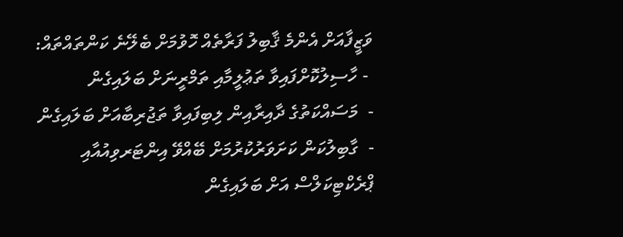ވަޒީފާއަށް އެންމެ ޤާބިލު ފަރާތެއް ހޮވުމަށް ބެލޭނެ ކަންތައްތައް:
 - ހާސިލުކޮށްފައިވާ ތަޢުލީމާއި ތަމްރީނަށް ބަލައިގެން
-  މަސައްކަތުގެ ދާއިރާއިން ލިބިފައިވާ ތަޖުރިބާއަށް ބަލައިގެން
-  ގާބިލުކަން ކަށަވަރުކުރުމަށް ބޭއްވޭ އިންޓަރވިއުއާއި ޕްރެކްޓިކަލްސް އަށް ބަލައިގެން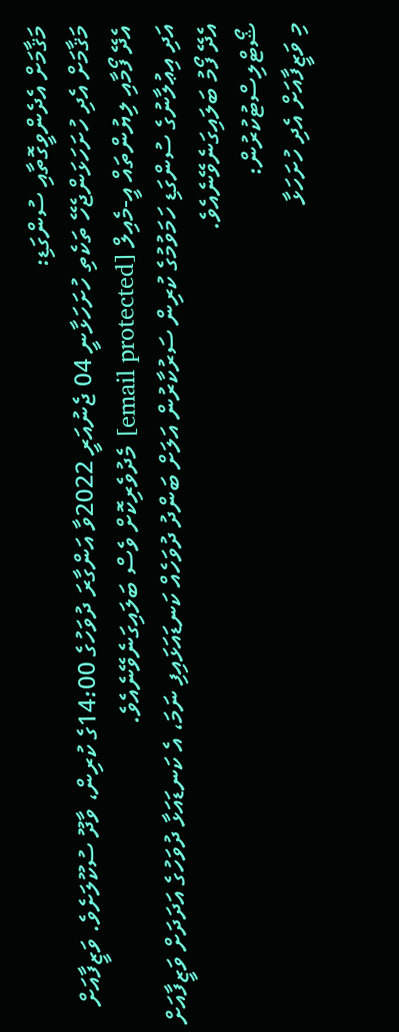މަޤާމަށް އެދެންވީގޮތާއި ސުންގަޑި:
މަޤާމަށް އެދި ހުށަހަޅަންޖެހޭ ތަކެތި ހުށަހަޅާނީ 04 ޖެނުއަރީ 2022ވާ އަންގާރަ ދުވަހުގެ 14:00ގެ ކުރިން، ވާދޫ ސުކޫލަށެވެ. ވަޒީފާއަށް އެދޭ ފޯމާއި ލިޔުންތައް އީ-މެއިލް [email protected] މެދުވެރިކޮށް ވެސް ބަލައިގަނެވޭނެއެވެ.
އަދި އިޢުލާނުގެ ސުންގަޑި ހަމަވުމުގެ ކުރިން ސަރުކާރުން އަލަށް ބަންދު ދުވަހެއް ކަނޑައަޅައިފި ނަމަ، އެ ކަނޑައަޅާ ދުވަހުގެ އަދަދަށް ވަޒީފާއަށް އެދޭ ފޯމު ބަލައިގަނެވޭނެއެވެ.
ޝޯޓްލިސްޓުކުރުން:
މި ވަޒީފާއަށް އެދި ހުށަހަޅާ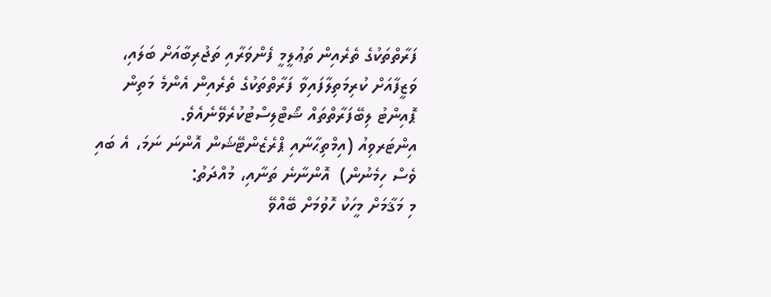ފަރާތްތަކުގެ ތެރެއިން ތަޢުލީމީ ފެންވަރާއި ތަޖުރިބާއަށް ބަލައި، ވަޒީފާއަށް ކުރިމަތިލާފައިވާ ފަރާތްތަކުގެ ތެރެއިން އެންމެ މަތިން ޕޮއިންޓު ލިބޭފަރާތްތައް ޝޯޓްލިސްޓުކުރެވޭނެއެވެ.
އިންޓަރވިއު (އިމްތިޙާނާއި ޕްރެޒެންޓޭޝަން އޮންނަ ނަމަ، އެ ބައި ވެސް ހިމެނުން)  އޮންނާނެ ތަނާއި، މުއްދަތު:
މި މަޤާމަށް މީހަކު ހޮވުމަށް ބޭއްވޭ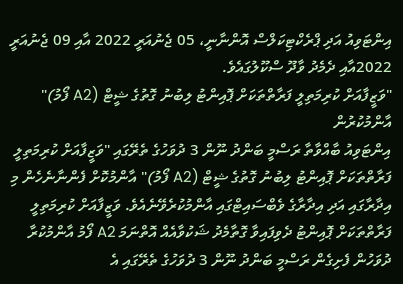އިންޓަވިއު އަދި ޕްރެކްޓިކަލްސް އޮންނާނީ، 05 ޖެނުއަރީ 2022 އާއި 09 ޖެނުއަރީ 2022އާއި ދެމެދު ވާދޫ ސްކޫލުގައެވެ.
"ވަޒީފާއަށް ކުރިމަތިލީ ފަރާތްތަކަށް ޕޮއިންޓު ލިބުނު ގޮތުގެ ޝީޓް (A2 ފޯމު)" އާންމުކުރުން
އިންޓަވިއު ބާއްވާތާ ރަސްމީ ބަންދު ނޫން 3 ދުވަހުގެ ތެރޭގައި "ވަޒީފާއަށް ކުރިމަތިލީ ފަރާތްތަކަށް ޕޮއިންޓު ލިބުނު ގޮތުގެ ޝީޓް (A2 ފޯމު)" އާންމުކޮށް ފެންނާނެހެން މި އިދާރާގައި އަދި އިދާރާގެ ވެބްސައިޓްގައި އާންމުކުރެވޭނެއެވެ. ވަޒީފާއަށް ކުރިމަތިލީ ފަރާތްތަކަށް ޕޮއިންޓު ދެވިފައިވާ ގޮތާމެދު ޝަކުވާއެއް އޮތްނަމަ A2 ފޯމު އާންމުކުރާ ދުވަހުން ފެށިގެން ރަސްމީ ބަންދު ނޫން 3 ދުވަހުގެ ތެރޭގައި އެ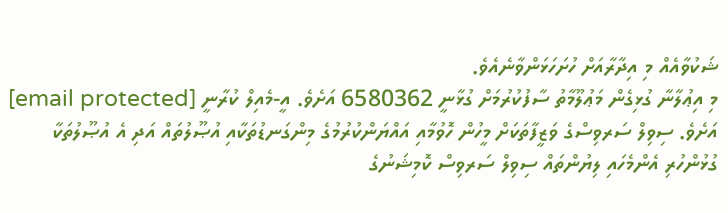ޝަކުވާއެއް މި އިދާރާއަށް ހުށަހަޅަންވާނެއެވެ.
މި އިޢުލާނާ ގުޅިގެން މަޢުލޫމާތު ސާފުކުރުމަށް ގުޅާނީ 6580362 އަށެވެ. އީ-މެއިލް ކުރާނީ [email protected] އަށެވެ. ސިވިލް ސަރވިސްގެ ވަޒީފާތަކަށް މީހުން ހޮވުމާއި އައްޔަންކުރުމުގެ މިންގަނޑުތަކާއި އުޞޫލުތައް އަދި އެ އުޞޫލުތަކާ ގުޅުންހުރި އެންމެހައި ލިޔުންތައް ސިވިލް ސަރވިސް ކޮމިޝަނުގެ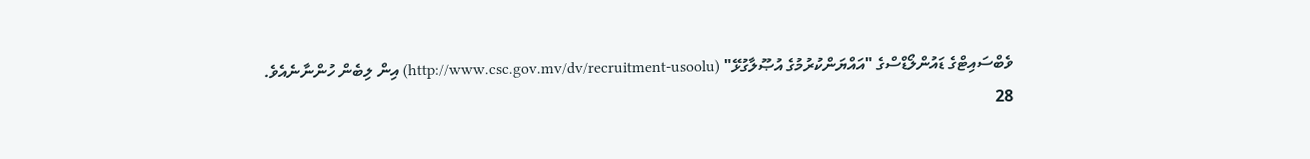ވެބްސައިޓްގެ ޑައުންލޯޑްސްގެ "އައްޔަންކުރުމުގެ އުޞޫލާގުޅޭ" (http://www.csc.gov.mv/dv/recruitment-usoolu) އިން ލިބެން ހުންނާނެއެވެ.
28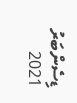ޑިސެންބަރު 2021